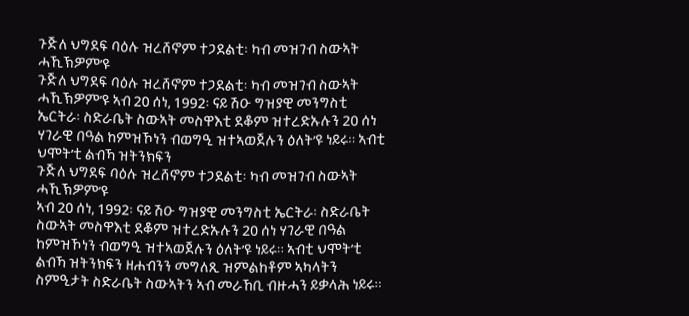ጉጅለ ህግደፍ ባዕሉ ዝረሸኖም ተጋደልቲ፡ ካብ መዝገብ ስውኣት ሓኺኽዎም’ዩ
ጉጅለ ህግደፍ ባዕሉ ዝረሸኖም ተጋደልቲ፡ ካብ መዝገብ ስውኣት ሓኺኽዎም’ዩ ኣብ 20 ሰነ, 1992፡ ናይ ሽዑ ግዝያዊ መንግስቲ ኤርትራ፡ ስድራቤት ስውኣት መስዋእቲ ደቆም ዝተረድኡሉን 20 ሰነ ሃገራዊ በዓል ከምዝኾነን ብወግዒ ዝተኣወጀሉን ዕለት’ዩ ነይሩ። ኣብቲ ህሞት’ቲ ልብኻ ዝትንክፍን
ጉጅለ ህግደፍ ባዕሉ ዝረሸኖም ተጋደልቲ፡ ካብ መዝገብ ስውኣት ሓኺኽዎም’ዩ
ኣብ 20 ሰነ, 1992፡ ናይ ሽዑ ግዝያዊ መንግስቲ ኤርትራ፡ ስድራቤት ስውኣት መስዋእቲ ደቆም ዝተረድኡሉን 20 ሰነ ሃገራዊ በዓል ከምዝኾነን ብወግዒ ዝተኣወጀሉን ዕለት’ዩ ነይሩ። ኣብቲ ህሞት’ቲ ልብኻ ዝትንክፍን ዘሐብንን መግለጺ ዝምልከቶም ኣካላትን ስምዒታት ስድራቤት ስውኣትን ኣብ መራኸቢ ብዙሓን ይቃላሕ ነይሩ።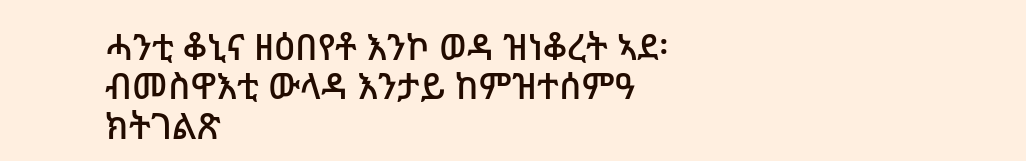ሓንቲ ቆኒና ዘዕበየቶ እንኮ ወዳ ዝነቆረት ኣደ፡ ብመስዋእቲ ውላዳ እንታይ ከምዝተሰምዓ ክትገልጽ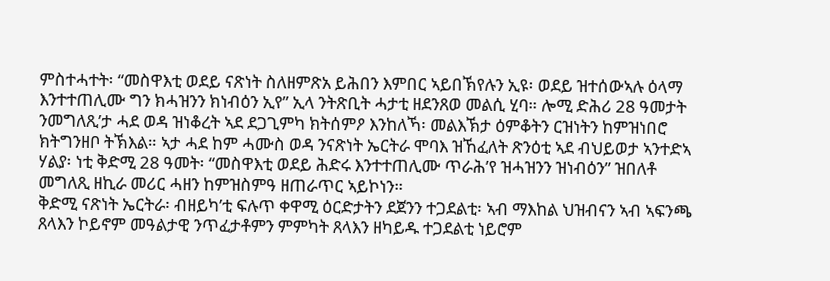ምስተሓተት፡ “መስዋእቲ ወደይ ናጽነት ስለዘምጽአ ይሕበን እምበር ኣይበኽየሉን ኢዩ፡ ወደይ ዝተሰውኣሉ ዕላማ እንተተጠሊሙ ግን ክሓዝንን ክነብዕን ኢየ” ኢላ ንትጽቢት ሓታቲ ዘደንጸወ መልሲ ሂባ። ሎሚ ድሕሪ 28 ዓመታት ንመግለጺ’ታ ሓደ ወዳ ዝነቆረት ኣደ ደጋጊምካ ክትሰምዖ እንከለኻ፡ መልእኽታ ዕምቆትን ርዝነትን ከምዝነበሮ ክትግንዘቦ ትኽእል። ኣታ ሓደ ከም ሓሙስ ወዳ ንናጽነት ኤርትራ ሞባእ ዝኸፈለት ጽንዕቲ ኣደ ብህይወታ ኣንተድኣ ሃልያ፡ ነቲ ቅድሚ 28 ዓመት፡ “መስዋእቲ ወደይ ሕድሩ እንተተጠሊሙ ጥራሕ’የ ዝሓዝንን ዝነብዕን” ዝበለቶ መግለጺ ዘኪራ መሪር ሓዘን ከምዝስምዓ ዘጠራጥር ኣይኮነን።
ቅድሚ ናጽነት ኤርትራ፡ ብዘይካ’ቲ ፍሉጥ ቀዋሚ ዕርድታትን ደጀንን ተጋደልቲ፡ ኣብ ማእከል ህዝብናን ኣብ ኣፍንጫ ጸላእን ኮይኖም መዓልታዊ ንጥፈታቶምን ምምካት ጸላእን ዘካይዱ ተጋደልቲ ነይሮም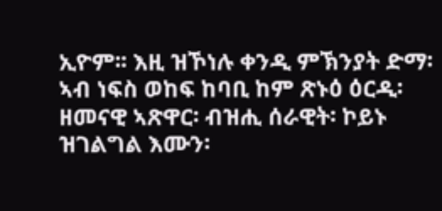ኢዮም፡፡ እዚ ዝኾነሉ ቀንዲ ምኽንያት ድማ፡ ኣብ ነፍስ ወከፍ ከባቢ ከም ጽኑዕ ዕርዲ፡ ዘመናዊ ኣጽዋር፡ ብዝሒ ሰራዊት፡ ኮይኑ ዝገልግል እሙን፡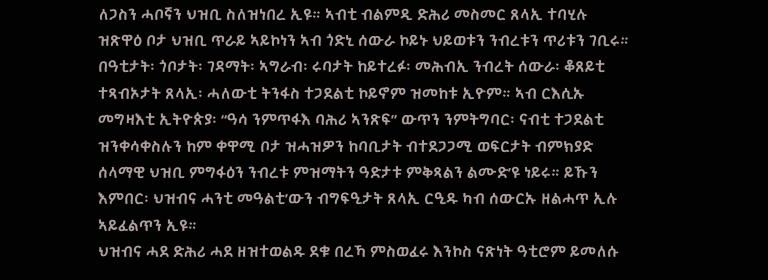ለጋስን ሓቦኛን ህዝቢ ስለዝነበረ ኢዩ። ኣብቲ ብልምዲ ድሕሪ መስመር ጸላኢ ተባሂሉ ዝጽዋዕ ቦታ ህዝቢ ጥራይ ኣይኮነን ኣብ ጎድኒ ሰውራ ኮይኑ ህይወቱን ንብረቱን ጥሪቱን ገቢሩ። በዓቲታት፡ ጎቦታት፡ ገዳማት፡ ኣግራብ፡ ሩባታት ከይተረፉ፡ መሕብኢ ንብረት ሰውራ፡ ቆጸይቲ ተጻብኦታት ጸላኢ፡ ሓለውቲ ትንፋስ ተጋደልቲ ኮይኖም ዝመከቱ ኢዮም። ኣብ ርእሲኡ መግዛእቲ ኢትዮጵያ፡ “ዓሳ ንምጥፋእ ባሕሪ ኣንጽፍ” ውጥን ንምትግባር፡ ናብቲ ተጋደልቲ ዝንቀሳቀስሉን ከም ቀዋሚ ቦታ ዝሓዝዎን ከባቢታት ብተደጋጋሚ ወፍርታት ብምክያድ ሰላማዊ ህዝቢ ምግፋዕን ንብረቱ ምዝማትን ዓድታቱ ምቅጻልን ልሙድ’ዩ ነይሩ። ይኹን እምበር፡ ህዝብና ሓንቲ መዓልቲ’ውን ብግፍዒታት ጸላኢ ርዒዱ ካብ ሰውርኡ ዘልሓጥ ኢሉ ኣይፈልጥን ኢዩ።
ህዝብና ሓደ ድሕሪ ሓደ ዘዝተወልዱ ደቁ በረኻ ምስወፈሩ እንኮስ ናጽነት ዓቲሮም ይመለሱ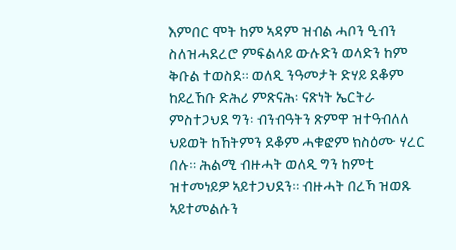እምበር ሞት ከም ኣዳም ዝብል ሓቦን ዒብን ስለዝሓደረሮ ምፍልላይ ውሉድን ወላድን ከም ቅቡል ተወስደ። ወለዲ ንዓመታት ድሃይ ደቆም ከይረኸቡ ድሕሪ ምጽናሕ፡ ናጽነት ኤርትራ ምስተጋህደ ግን፡ ብንብዓትን ጽምዋ ዝተዓብለለ ህይወት ከኸትምን ደቆም ሓቁፎም ክስዕሙ ሃረር በሉ። ሕልሚ ብዙሓት ወለዲ ግን ከምቲ ዝተመነይዎ ኣይተጋህደን። ብዙሓት በረኻ ዝወጹ ኣይተመልሱን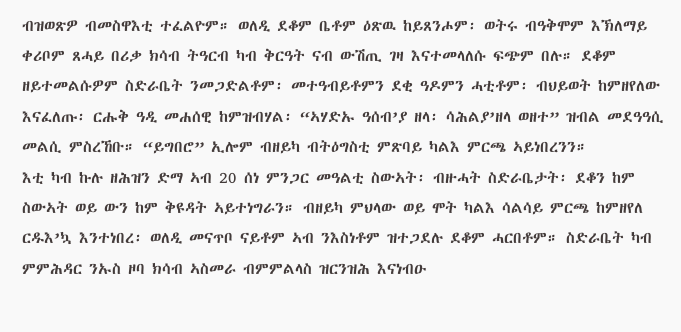ብዝወጽዎ ብመስዋእቲ ተፈልዮም። ወለዲ ደቆም ቤቶም ዕጽዉ ከይጸንሖም፡ ወትሩ ብዓቅሞም እኽለማይ ቀሪቦም ጸሓይ በሪቃ ክሳብ ትዓርብ ካብ ቅርዓት ናብ ውሽጢ ገዛ እናተመላለሱ ፍጭም በሉ። ደቆም ዘይተመልሱዎም ስድራቤት ንመጋድልቶም፡ መተዓብይቶምን ደቂ ዓዶምን ሓቲቶም፡ ብህይወት ከምዘየለው እናፈለጡ፡ ርሑቅ ዓዲ መሐሰዊ ከምዝብሃል፡ “ኣሃድኡ ዓሰብ’ያ ዘላ፡ ሳሕልያ’ዘላ ወዘተ” ዝብል መደዓዓሲ መልሲ ምስረኸቡ። “ይግበሮ” ኢሎም ብዘይካ ብትዕግስቲ ምጽባይ ካልእ ምርጫ ኣይነበረንን።
እቲ ካብ ኩሉ ዘሕዝን ድማ ኣብ 20 ሰነ ምንጋር መዓልቲ ስውኣት፡ ብዙሓት ስድራቤታት፡ ደቆን ከም ስውኣት ወይ ውን ከም ቅዩዳት ኣይተነግራን። ብዘይካ ምህላው ወይ ሞት ካልእ ሳልሳይ ምርጫ ከምዘየለ ርዱእ’ኳ እንተነበረ፡ ወለዲ መናጥቦ ናይቶም ኣብ ንእስነቶም ዝተጋደሉ ደቆም ሓርበቶም። ስድራቤት ካብ ምምሕዳር ንኡስ ዞባ ክሳብ ኣስመራ ብምምልላስ ዝርንዝሕ እናነብዑ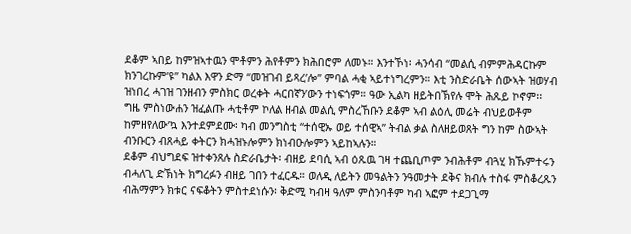ደቆም ኣበይ ከምዝኣተዉን ሞቶምን ሕየቶምን ክሕበሮም ለመኑ። እንተኾነ፡ ሓንሳብ “መልሲ ብምምሕዳርኩም ክንገረኩም’ዩ” ካልእ እዋን ድማ “መዝገብ ይጻረ’ሎ” ምባል ሓቂ ኣይተነግረምን። እቲ ንስድራቤት ሰውኣት ዝወሃብ ዝነበረ ሓገዝ ገንዘብን ምስክር ወረቀት ሓርበኛን’ውን ተነፍጎም። ዓው ኢልካ ዘይትበኽየሉ ሞት ሕጹይ ኮኖም፡፡ ግዜ ምስነውሐን ዝፈልጡ ሓቲቶም ኮለል ዘብል መልሲ ምስረኸቡን ደቆም ኣብ ልዕሊ መሬት ብህይወቶም ከምዘየለው’ኳ እንተደምደሙ፡ ካብ መንግስቲ “ተሰዊኡ ወይ ተሰዊኣ” ትብል ቃል ስለዘይወጸት ግን ከም ስውኣት ብንቡርን ብጸሓይ ቀትርን ክሓዝኑሎምን ክነብዑሎምን ኣይከኣሉን።
ደቆም ብህግደፍ ዝተቀንጸሉ ስድራቤታት፡ ብዘይ ደባሲ ኣብ ዕጹዉ ገዛ ተጨቢጦም ንብሕቶም ብጓሂ ክኹምተሩን ብሓለጊ ድኽነት ክግረፉን ብዘይ ገበን ተፈርዱ። ወለዲ ለይትን መዓልትን ንዓመታት ደቅና ክብሉ ተስፋ ምስቆረጹን ብሕማምን ክቱር ናፍቆትን ምስተደነሱን፡ ቅድሚ ካብዛ ዓለም ምስንባቶም ካብ ኣፎም ተደጋጊማ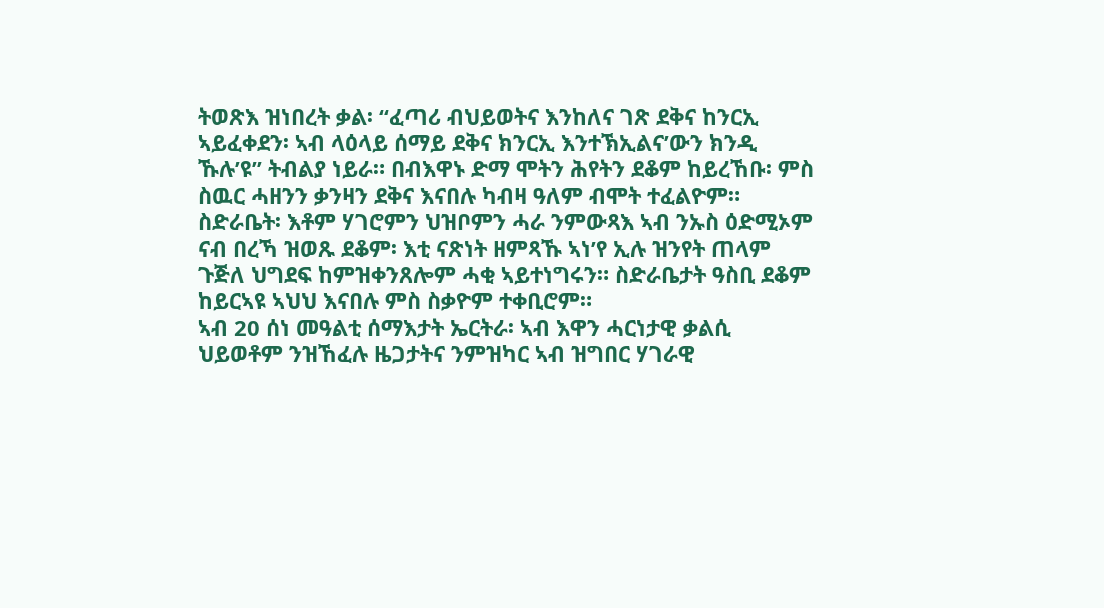ትወጽእ ዝነበረት ቃል፡ “ፈጣሪ ብህይወትና እንከለና ገጽ ደቅና ከንርኢ ኣይፈቀደን፡ ኣብ ላዕላይ ሰማይ ደቅና ክንርኢ እንተኽኢልና’ውን ክንዲ ኹሉ’ዩ” ትብልያ ነይራ። በብእዋኑ ድማ ሞትን ሕየትን ደቆም ከይረኸቡ፡ ምስ ስዉር ሓዘንን ቃንዛን ደቅና እናበሉ ካብዛ ዓለም ብሞት ተፈልዮም። ስድራቤት፡ እቶም ሃገሮምን ህዝቦምን ሓራ ንምውጻእ ኣብ ንኡስ ዕድሚኦም ናብ በረኻ ዝወጹ ደቆም፡ እቲ ናጽነት ዘምጻኹ ኣነ’የ ኢሉ ዝንየት ጠላም ጉጅለ ህግደፍ ከምዝቀንጸሎም ሓቂ ኣይተነግሩን። ስድራቤታት ዓስቢ ደቆም ከይርኣዩ ኣህህ እናበሉ ምስ ስቃዮም ተቀቢሮም።
ኣብ 20 ሰነ መዓልቲ ሰማእታት ኤርትራ፡ ኣብ እዋን ሓርነታዊ ቃልሲ ህይወቶም ንዝኸፈሉ ዜጋታትና ንምዝካር ኣብ ዝግበር ሃገራዊ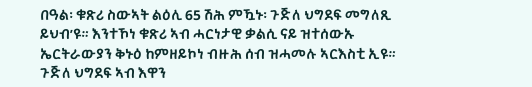በዓል፡ ቁጽሪ ስውኣት ልዕሊ 65 ሽሕ ምዃኑ፡ ጉጅለ ህግደፍ መግለጺ ይህብ’ዩ። እንተኾነ ቁጽሪ ኣብ ሓርነታዊ ቃልሲ ናይ ዝተሰውኡ ኤርትራውያን ቅኑዕ ከምዘይኮነ ብዙሕ ሰብ ዝሓመሉ ኣርእስቲ ኢዩ። ጉጅለ ህግደፍ ኣብ እዋን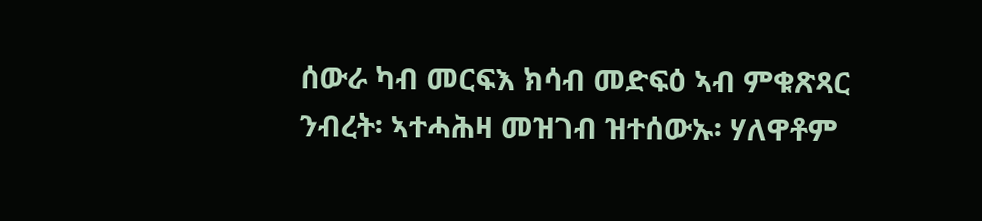ሰውራ ካብ መርፍእ ክሳብ መድፍዕ ኣብ ምቁጽጻር ንብረት፡ ኣተሓሕዛ መዝገብ ዝተሰውኡ፡ ሃለዋቶም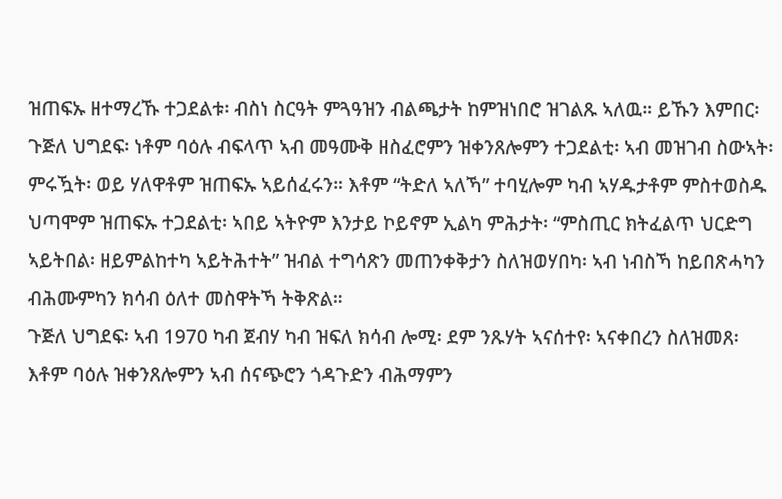ዝጠፍኡ ዘተማረኹ ተጋደልቱ፡ ብስነ ስርዓት ምጓዓዝን ብልጫታት ከምዝነበሮ ዝገልጹ ኣለዉ። ይኹን እምበር፡ ጉጅለ ህግደፍ፡ ነቶም ባዕሉ ብፍላጥ ኣብ መዓሙቅ ዘስፈሮምን ዝቀንጸሎምን ተጋደልቲ፡ ኣብ መዝገብ ስውኣት፡ ምሩዃት፡ ወይ ሃለዋቶም ዝጠፍኡ ኣይሰፈሩን። እቶም “ትድለ ኣለኻ” ተባሂሎም ካብ ኣሃዱታቶም ምስተወስዱ ህጣሞም ዝጠፍኡ ተጋደልቲ፡ ኣበይ ኣትዮም እንታይ ኮይኖም ኢልካ ምሕታት፡ “ምስጢር ክትፈልጥ ህርድግ ኣይትበል፡ ዘይምልከተካ ኣይትሕተት” ዝብል ተግሳጽን መጠንቀቅታን ስለዝወሃበካ፡ ኣብ ነብስኻ ከይበጽሓካን ብሕሙምካን ክሳብ ዕለተ መስዋትኻ ትቅጽል።
ጉጅለ ህግደፍ፡ ኣብ 1970 ካብ ጀብሃ ካብ ዝፍለ ክሳብ ሎሚ፡ ደም ንጹሃት ኣናሰተየ፡ ኣናቀበረን ስለዝመጸ፡ እቶም ባዕሉ ዝቀንጸሎምን ኣብ ሰናጭሮን ጎዳጉድን ብሕማምን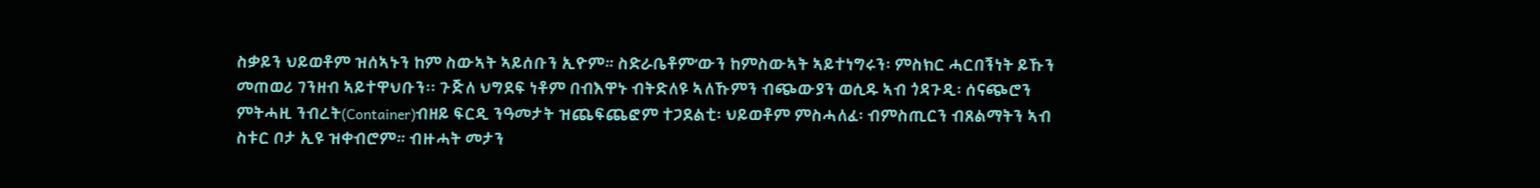ስቃይን ህይወቶም ዝሰኣኑን ከም ስውኣት ኣይሰቡን ኢዮም። ስድራቤቶም’ውን ከምስውኣት ኣይተነግሩን፡ ምስክር ሓርበኝነት ይኹን መጠወሪ ገንዘብ ኣይተዋህቡን፡፡ ጉጅለ ህግደፍ ነቶም በብእዋኑ ብትድለዩ ኣለኹምን ብጭውያን ወሲዱ ኣብ ጎዳጉዲ፡ ሰናጭሮን ምትሓዚ ንብረት(Container)ብዘይ ፍርዲ ንዓመታት ዝጨፍጨፎም ተጋደልቲ፡ ህይወቶም ምስሓለፈ፡ ብምስጢርን ብጸልማትን ኣብ ስቱር ቦታ ኢዩ ዝቀብሮም። ብዙሓት መታን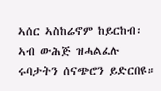ኣሰር ኣስከሬኖም ከይርከብ፡ ኣብ ውሕጅ ዝሓልፈሉ ሩባታትን ሰናጭሮን ይድርበዩ።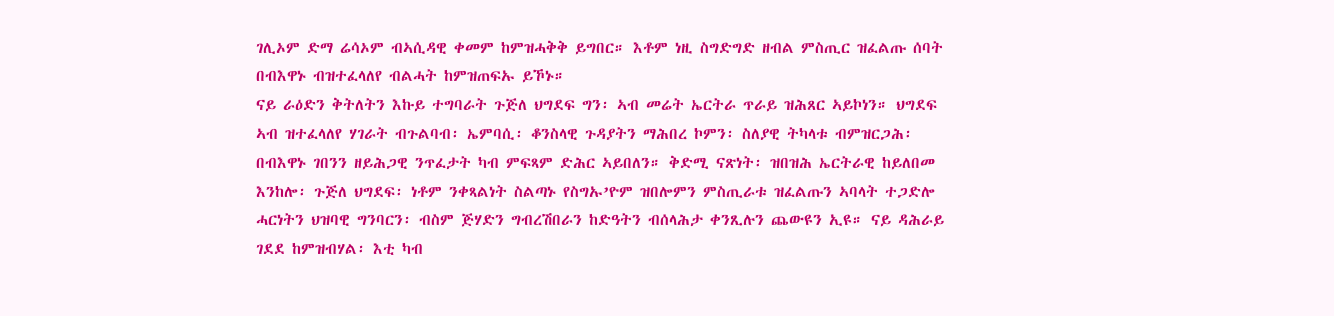ገሊኦም ድማ ሬሳኦም ብኣሲዳዊ ቀመም ከምዝሓቅቅ ይግበር። እቶም ነዚ ስግድግድ ዘብል ምስጢር ዝፈልጡ ሰባት በብእዋኑ ብዝተፈላለየ ብልሓት ከምዝጠፍኡ ይኾኑ።
ናይ ራዕድን ቅትለትን እኩይ ተግባራት ጉጅለ ህግደፍ ግን፡ ኣብ መሬት ኤርትራ ጥራይ ዝሕጸር ኣይኮነን። ህግደፍ ኣብ ዝተፈላለየ ሃገራት ብጉልባብ፡ ኤምባሲ፡ ቆንስላዊ ጉዳያትን ማሕበረ ኮምን፡ ስለያዊ ትካላቱ ብምዝርጋሕ፡ በብእዋኑ ገበንን ዘይሕጋዊ ንጥፈታት ካብ ምፍጻም ድሕር ኣይበለን። ቅድሚ ናጽነት፡ ዝበዝሕ ኤርትራዊ ከይለበመ እንከሎ፡ ጉጅለ ህግደፍ፡ ነቶም ንቀጻልነት ስልጣኑ የስግኡ’ዮም ዝበሎምን ምስጢራቱ ዝፈልጡን ኣባላት ተጋድሎ ሓርነትን ህዝባዊ ግንባርን፡ ብስም ጅሃድን ግብረሽበራን ከድዓትን ብሰላሕታ ቀንጺሉን ጨውዩን ኢዩ። ናይ ዳሕራይ ገደደ ከምዝብሃል፡ እቲ ካብ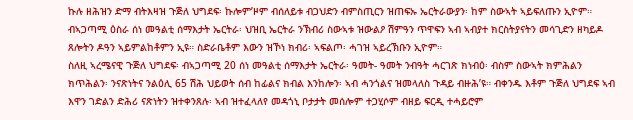ኩሉ ዘሕዝን ድማ ብትእዛዝ ጉጅለ ህግደፍ፡ ኩሎም’ዞም ብሰለይቱ ብጋህድን ብምስጢርን ዝጠፍኡ ኤርትራውያን፡ ከም ስውኣት ኣይፍለጡን ኢዮም። ብኣጋጣሚ ዕስራ ሰነ መዓልቲ ሰማእታት ኤርትራ፡ ህዝቢ ኤርትራ ንኽብሪ ስውኣቱ ዝውልዖ ሽምዓን ጥዋፍን ኣብ ኣብያተ ክርስትያናትን መሳጊድን ዘካይዶ ጸሎትን ዶዓን ኣይምልከቶምን ኢዩ። ስድራቤቶም እውን ዝኾነ ክብሪ፡ ኣፍልጦ፡ ሓገዝ ኣይረኽቡን ኢዮም።
ስለዚ ኣረሜናዊ ጉጅለ ህግደፍ፡ ብኣጋጣሚ 20 ሰነ መዓልቲ ሰማእታት ኤርትራ፡ ዓመት- ዓመት ንብዓት ሓርገጽ ክነብዕ፡ ብስም ስውኣት ክምሕልን ክጥሕልን፡ ንናጽነትና ንልዕሊ 65 ሽሕ ህይወት ሰብ ከፊልና ክብል እንከሎን፡ ኣብ ሓንጎልና ዝመላለስ ጉዳይ ብዙሕ’ዩ። ብቀንዱ እቶም ጉጅለ ህግደፍ ኣብ እዋን ገድልን ድሕሪ ናጽነትን ዝተቀንጸሉ፡ ኣብ ዝተፈላለየ መዳጎኒ ቦታታት መሰሎም ተጋሂሶም ብዘይ ፍርዲ ተሓይሮም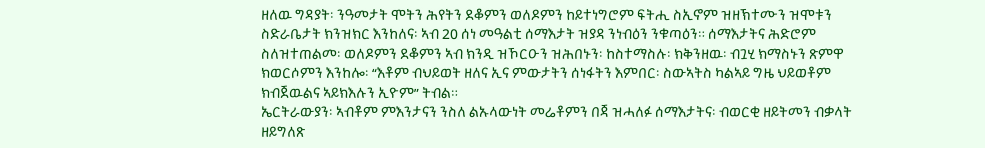ዘለዉ ግዳያት፡ ንዓመታት ሞትን ሕየትን ደቆምን ወለዶምን ከይተነግሮም ፍትሒ ስኢኖም ዝዘኽተሙን ዝሞቱን ስድራቤታት ክንዝክር እንከለና፡ ኣብ 20 ሰነ መዓልቲ ሰማእታት ዝያዳ ንነብዕን ንቁጣዕን። ሰማእታትና ሕድሮም ስለዝተጠልመ፡ ወለዶምን ደቆምን ኣብ ክንዲ ዝኾርዑን ዝሕበኑን፡ ከስተማስሉ፡ ክቅንዘዉ፡ ብጓሂ ክማስኑን ጽምዋ ክወርሶምን እንከሎ፡ “እቶም ብህይወት ዘለና ኢና ምውታትን ሰነፋትን እምበር፡ ስውኣትስ ካልኣይ ግዜ ህይወቶም ክብጀዉልና ኣይክእሉን ኢዮም” ትብል።
ኤርትራውያን፡ ኣብቶም ምእንታናን ንስለ ልኡላውነት መሬቶምን በጃ ዝሓለፉ ሰማእታትና፡ ብወርቂ ዘይትመን ብቃላት ዘይግለጽ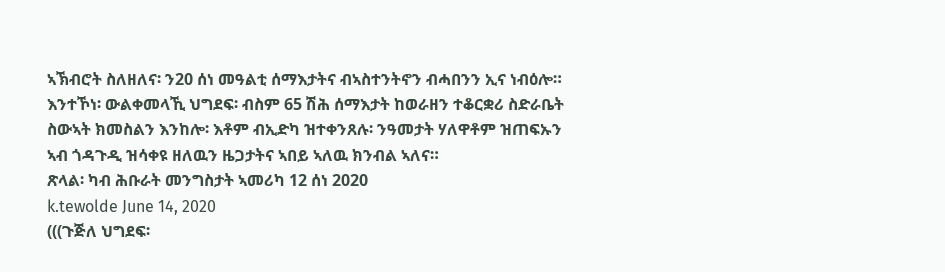ኣኽብሮት ስለዘለና፡ ን20 ሰነ መዓልቲ ሰማእታትና ብኣስተንትኖን ብሓበንን ኢና ነብዕሎ። እንተኾነ፡ ውልቀመላኺ ህግደፍ፡ ብስም 65 ሽሕ ሰማእታት ከወራዘን ተቆርቋሪ ስድራቤት ስውኣት ክመስልን እንከሎ፡ እቶም ብኢድካ ዝተቀንጸሉ፡ ንዓመታት ሃለዋቶም ዝጠፍኡን ኣብ ጎዳጉዲ ዝሳቀዩ ዘለዉን ዜጋታትና ኣበይ ኣለዉ ክንብል ኣለና።
ጽላል፡ ካብ ሕቡራት መንግስታት ኣመሪካ 12 ሰነ 2020
k.tewolde June 14, 2020
(((ጉጅለ ህግደፍ፡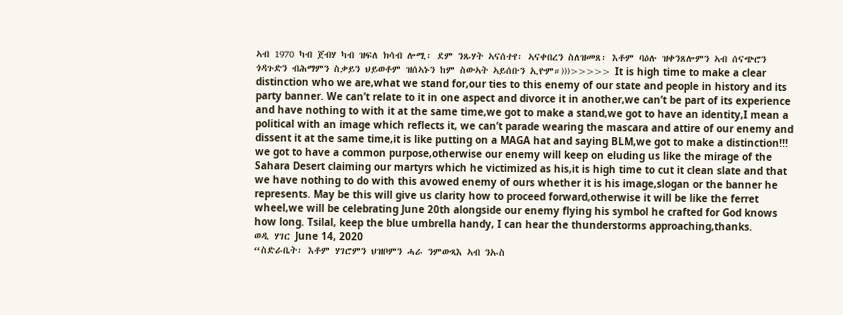ኣብ 1970 ካብ ጀብሃ ካብ ዝፍለ ክሳብ ሎሚ፡ ደም ንጹሃት ኣናሰተየ፡ ኣናቀበረን ስለዝመጸ፡ እቶም ባዕሉ ዝቀንጸሎምን ኣብ ሰናጭሮን ጎዳጉድን ብሕማምን ስቃይን ህይወቶም ዝሰኣኑን ከም ስውኣት ኣይሰቡን ኢዮም።)))>>>>> It is high time to make a clear distinction who we are,what we stand for,our ties to this enemy of our state and people in history and its party banner. We can’t relate to it in one aspect and divorce it in another,we can’t be part of its experience and have nothing to with it at the same time,we got to make a stand,we got to have an identity,I mean a political with an image which reflects it, we can’t parade wearing the mascara and attire of our enemy and dissent it at the same time,it is like putting on a MAGA hat and saying BLM,we got to make a distinction!!! we got to have a common purpose,otherwise our enemy will keep on eluding us like the mirage of the Sahara Desert claiming our martyrs which he victimized as his,it is high time to cut it clean slate and that we have nothing to do with this avowed enemy of ours whether it is his image,slogan or the banner he represents. May be this will give us clarity how to proceed forward,otherwise it will be like the ferret wheel,we will be celebrating June 20th alongside our enemy flying his symbol he crafted for God knows how long. Tsilal, keep the blue umbrella handy, I can hear the thunderstorms approaching,thanks.
ወዲ ሃገር June 14, 2020
“ስድራቤት፡ እቶም ሃገሮምን ህዝቦምን ሓራ ንምውጻእ ኣብ ንኡስ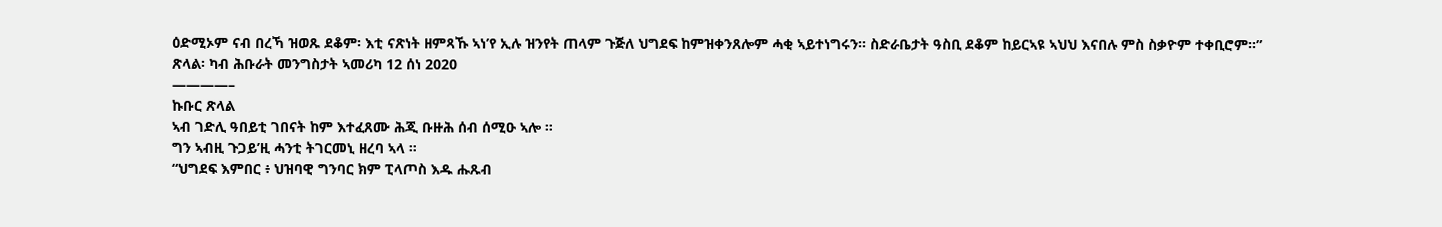ዕድሚኦም ናብ በረኻ ዝወጹ ደቆም፡ እቲ ናጽነት ዘምጻኹ ኣነ’የ ኢሉ ዝንየት ጠላም ጉጅለ ህግደፍ ከምዝቀንጸሎም ሓቂ ኣይተነግሩን። ስድራቤታት ዓስቢ ደቆም ከይርኣዩ ኣህህ እናበሉ ምስ ስቃዮም ተቀቢሮም።”
ጽላል፡ ካብ ሕቡራት መንግስታት ኣመሪካ 12 ሰነ 2020
————–
ኩቡር ጽላል
ኣብ ገድሊ ዓበይቲ ገበናት ከም እተፈጸሙ ሕጂ ቡዙሕ ሰብ ሰሚዑ ኣሎ ።
ግን ኣብዚ ጉጋይ’ዚ ሓንቲ ትገርመኒ ዘረባ ኣላ ።
“ህግደፍ እምበር ፥ ህዝባዊ ግንባር ክም ፒላጦስ እዱ ሑጹብ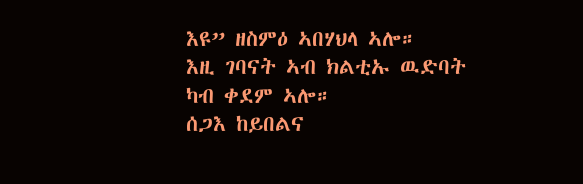እዩ” ዘስምዕ ኣበሃህላ ኣሎ።
እዚ ገባናት ኣብ ክልቲኡ ዉድባት ካብ ቀደም ኣሎ።
ሰጋእ ከይበልና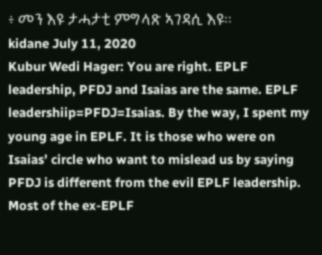፥ መን እዩ ታሓታቲ ምግላጽ ኣገዳሲ እዩ።
kidane July 11, 2020
Kubur Wedi Hager: You are right. EPLF leadership, PFDJ and Isaias are the same. EPLF leadershiip=PFDJ=Isaias. By the way, I spent my young age in EPLF. It is those who were on Isaias’ circle who want to mislead us by saying PFDJ is different from the evil EPLF leadership. Most of the ex-EPLF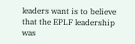leaders want is to believe that the EPLF leadership was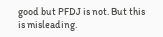good but PFDJ is not. But this is misleading.